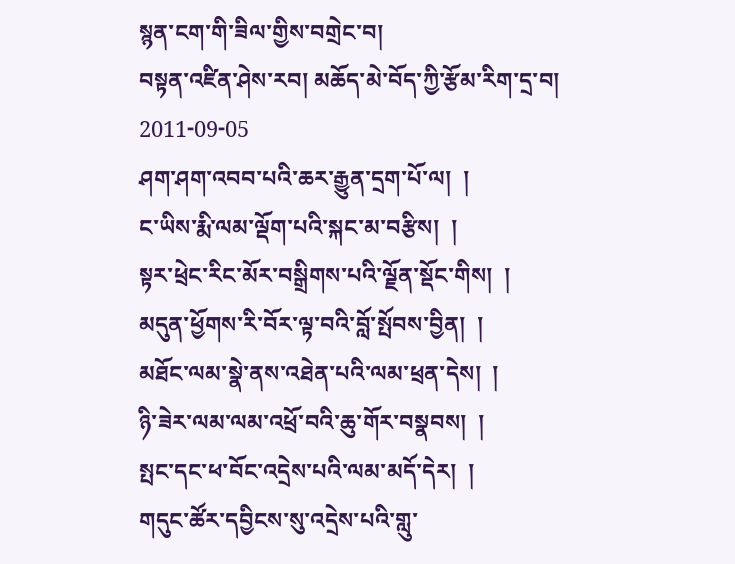སྙན་ངག་གི་ཟིལ་གྱིས་བགྲེང་བ།
བསྟན་འཛིན་ཤེས་རབ། མཆོད་མེ་བོད་ཀྱི་རྩོམ་རིག་དྲ་བ། 2011-09-05
ཤག་ཤག་འབབ་པའི་ཆར་རྒྱུན་དྲག་པོ་ལ།  །
ང་ཡིས་རྨི་ལམ་ལྡོག་པའི་སྐང་མ་བརྩིས།  །
སྟར་ཕྲེང་རིང་མོར་བསྒྲིགས་པའི་ལྗོན་སྡོང་གིས།  །
མདུན་ཕྱོགས་རི་བོར་ལྟ་བའི་བློ་སྤོབས་བྱིན།  །
མཐོང་ལམ་སྣེ་ནས་འཐེན་པའི་ལམ་ཕྲན་དེས།  །
ཉི་ཟེར་ལམ་ལམ་འཕྲོ་བའི་ཆུ་གོར་བསྣབས།  །
སྤང་དང་ཕ་བོང་འདྲེས་པའི་ལམ་མདོ་དེར།  །
གདུང་ཚོར་དབྱིངས་སུ་འདྲེས་པའི་གླུ་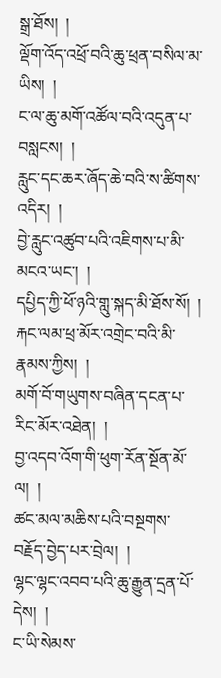སྒྲ་ཐོས།  །
ལྡོག་འོད་འཕྲོ་བའི་ཆུ་ཕྲན་བསིལ་མ་ཡིས།  །
ང་ལ་ཆུ་མགོ་འཚོལ་བའི་འདུན་པ་བསླངས།  །
རླུང་དང་ཆར་ཞོད་ཆེ་བའི་ས་ཚིགས་འདིར།  །
བྱེ་རླུང་འཚུབ་པའི་འཇིགས་པ་མི་མངའ་ཡང་།  །
དཔྱིད་ཀྱི་ཕོ་ཉའི་གླུ་སྐད་མི་ཐོས་སོ།  །
རྐང་ལམ་ཕྲ་མོར་འགྲེང་བའི་མི་རྣམས་ཀྱིས།  །
མགོ་བོ་གཡུགས་བཞིན་དངན་པ་རིང་མོར་འཐེན།  །
བྱ་འདབ་འོག་གི་ཕུག་རོན་སྔོན་མོ་ལ།  །
ཚང་མལ་མཆིས་པའི་བསྔགས་བརྗོད་བྱེད་པར་བྲེལ།  །
ལྷང་ལྷང་འབབ་པའི་ཆུ་རྒྱུན་དྲན་པོ་དེས།  །
ང་ཡི་སེམས་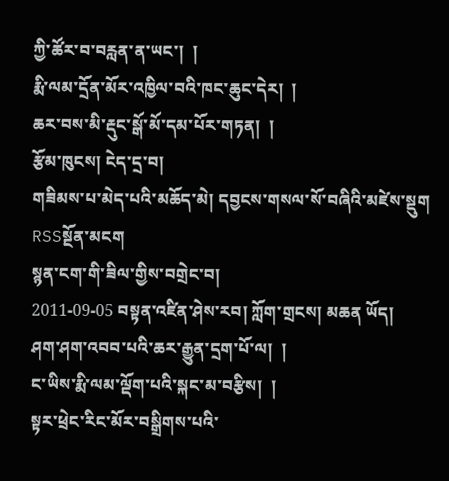ཀྱི་ཚོར་བ་བརླན་ན་ཡང་།  །
རྨི་ལམ་དྲོན་མོར་འཁྱིལ་བའི་ཁང་ཆུང་དེར།  །
ཆར་བས་མི་རྡུང་སྒོ་མོ་དམ་པོར་གཏན།  །
རྩོམ་ཁུངས། ངེད་དྲ་བ།
གཟིམས་པ་མེད་པའི་མཆོད་མེ། དབྱངས་གསལ་སོ་བཞིའི་མཛེས་སྡུག  RSSསྔོན་མངག
སྙན་ངག་གི་ཟིལ་གྱིས་བགྲེང་བ།
2011-09-05 བསྟན་འཛིན་ཤེས་རབ། ཀློག་གྲངས། མཆན ཡོད།
ཤག་ཤག་འབབ་པའི་ཆར་རྒྱུན་དྲག་པོ་ལ།  །
ང་ཡིས་རྨི་ལམ་ལྡོག་པའི་སྐང་མ་བརྩིས།  །
སྟར་ཕྲེང་རིང་མོར་བསྒྲིགས་པའི་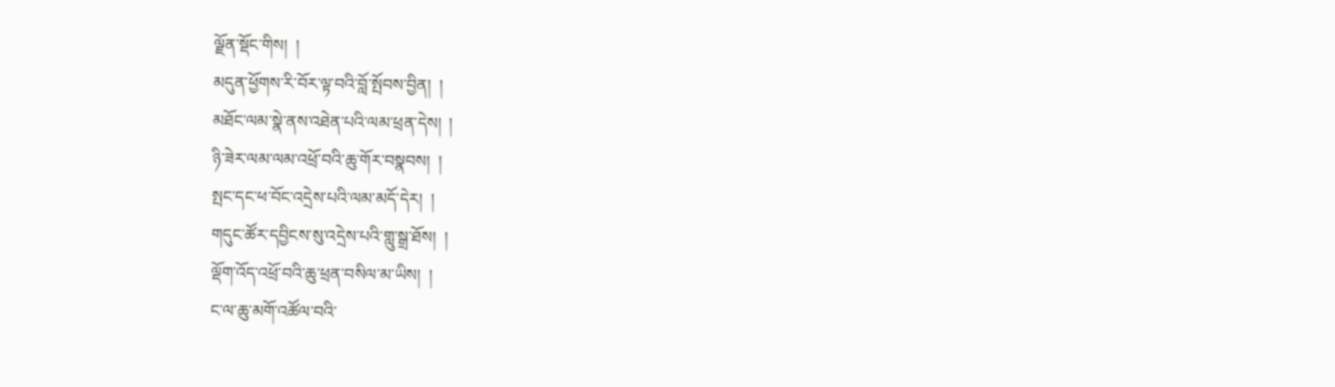ལྗོན་སྡོང་གིས།  །
མདུན་ཕྱོགས་རི་བོར་ལྟ་བའི་བློ་སྤོབས་བྱིན།  །
མཐོང་ལམ་སྣེ་ནས་འཐེན་པའི་ལམ་ཕྲན་དེས།  །
ཉི་ཟེར་ལམ་ལམ་འཕྲོ་བའི་ཆུ་གོར་བསྣབས།  །
སྤང་དང་ཕ་བོང་འདྲེས་པའི་ལམ་མདོ་དེར།  །
གདུང་ཚོར་དབྱིངས་སུ་འདྲེས་པའི་གླུ་སྒྲ་ཐོས།  །
ལྡོག་འོད་འཕྲོ་བའི་ཆུ་ཕྲན་བསིལ་མ་ཡིས།  །
ང་ལ་ཆུ་མགོ་འཚོལ་བའི་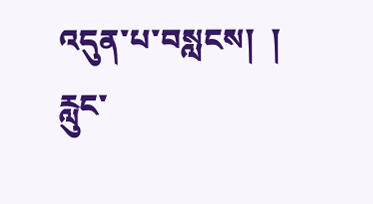འདུན་པ་བསླངས།  །
རླུང་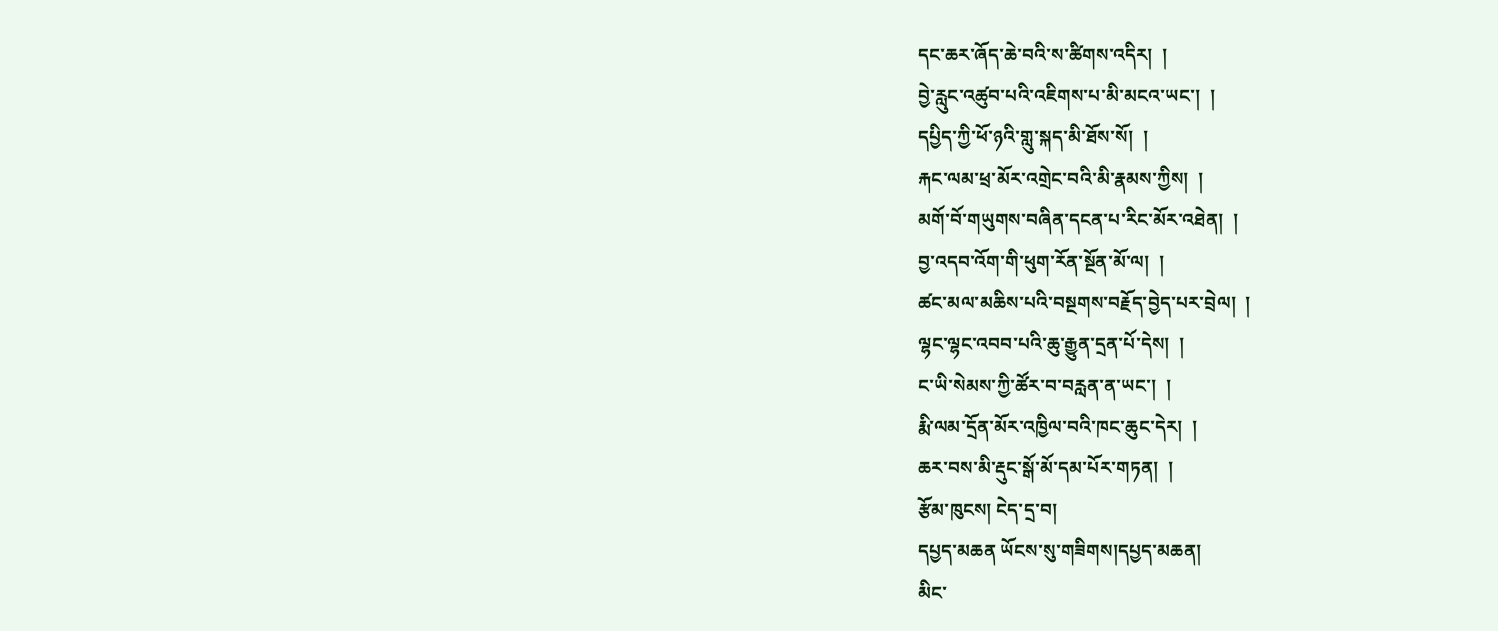དང་ཆར་ཞོད་ཆེ་བའི་ས་ཚིགས་འདིར།  །
བྱེ་རླུང་འཚུབ་པའི་འཇིགས་པ་མི་མངའ་ཡང་།  །
དཔྱིད་ཀྱི་ཕོ་ཉའི་གླུ་སྐད་མི་ཐོས་སོ།  །
རྐང་ལམ་ཕྲ་མོར་འགྲེང་བའི་མི་རྣམས་ཀྱིས།  །
མགོ་བོ་གཡུགས་བཞིན་དངན་པ་རིང་མོར་འཐེན།  །
བྱ་འདབ་འོག་གི་ཕུག་རོན་སྔོན་མོ་ལ།  །
ཚང་མལ་མཆིས་པའི་བསྔགས་བརྗོད་བྱེད་པར་བྲེལ།  །
ལྷང་ལྷང་འབབ་པའི་ཆུ་རྒྱུན་དྲན་པོ་དེས།  །
ང་ཡི་སེམས་ཀྱི་ཚོར་བ་བརླན་ན་ཡང་།  །
རྨི་ལམ་དྲོན་མོར་འཁྱིལ་བའི་ཁང་ཆུང་དེར།  །
ཆར་བས་མི་རྡུང་སྒོ་མོ་དམ་པོར་གཏན།  །
རྩོམ་ཁུངས། ངེད་དྲ་བ།
དཔྱད་མཆན ཡོངས་སུ་གཟིགས།དཔྱད་མཆན།
མིང་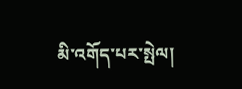མི་འགོད་པར་སྤེལ།